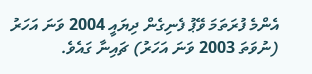އެންމެ ފުރަތަމަ ވޭޕު ފެނިގެން ދިޔައީ 2004 ވަނަ އަހަރު (ނުވަތަ 2003 ވަނަ އަހަރު) ޗައިނާ ގައެވެ.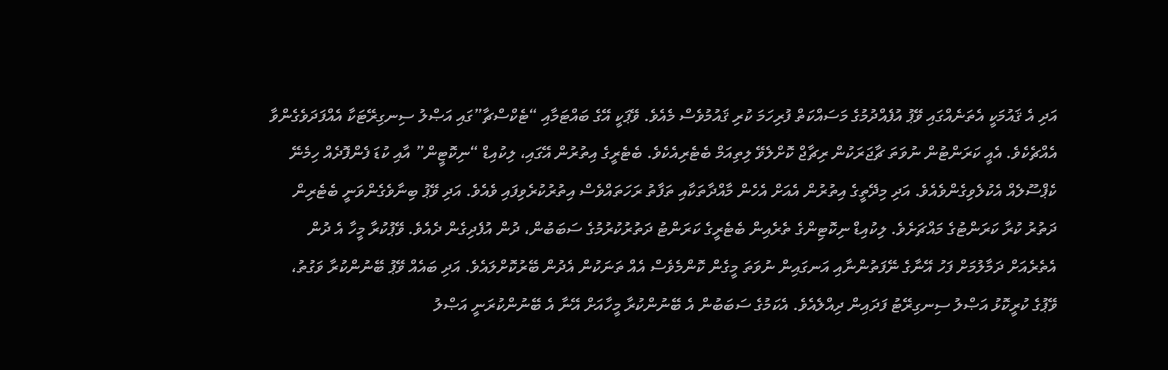އަދި އެ ޤައުމަކީ އެތަނެއްގައި ވޭޕު އުފެއްދުމުގެ މަސައްކަތް ފުރިހަމަ ކުރި ޤައުމުވެސް މެއެވެ. ވޭޕަކީ އޭގެ ބައްޓަމާއި “ޓެކްސްޗާ”ގައި އަޞްލު ސިނގިރޭޓަކާ އެއްފަދަވެގެންވާ އެއްޗެކެވެ. އެއީ ކަރަންޓުން ނުވަތަ ޗާޖަރަކުން ރިޗާޖް ކޮށްލެވޭ ލިތިއަމް ބެޓެރިއެކެވެ. ބެޓެރީގެ އިތުރުން އޭގައި، ލިކުއިޑް “ނިކޮޓީން” އާއި ކުޑަ ފެންފޮދެއް ހިމެނޭ ކެޕްސޫލެއް އެކުލެވިގެންވެއެވެ. އަދި މިދޭތީގެ އިތުރުން އެއަށް އެހެން މާއްދާތަކާއި ތަފާތު ރަހަތައްވެސް އިތުރުކުރެވިފައި ވެއެވެ. އަދި ވޭޕު ބިނާވެގެންވަނީ ބެޓެރިން ދަތުރު ކުރާ ކަރަންޓުގެ މައްޗަށެވެ. ލިކުއިޑް ނިކޮޓިންގެ ތެރެއިން ބެޓެރީގެ ކަރަންޓު ދަތުރުކުރުމުގެ ސަބަބުން، ދުން އުފެދިގެން ދެއެވެ. ވޭޕުކުރާ މީހާ އެ ދުން އެތެރެއަށް ދަމާލުމަށް ފަހު އޭނާގެ ނޭފަތުންނާއި އަނގައިން ނުވަތަ މީގެން ކޮންމެވެސް އެއް ތަނަކުން އެދުން ބޭރުކޮށްލައެވެ. އަދި ބައެއް ވޭޕު ބޭނުންކުރާ ވަގުތު، ވޭޕުގެ ކުރީކޮޅު އަޞްލު ސިނގިރޭޓު ފަދައިން ދިއްލެއެވެ. އެކަމުގެ ސަބަބުން އެ ބޭނުންކުރާ މީހާއަށް އޭނާ އެ ބޭނުންކުރަނީ އަޞްލު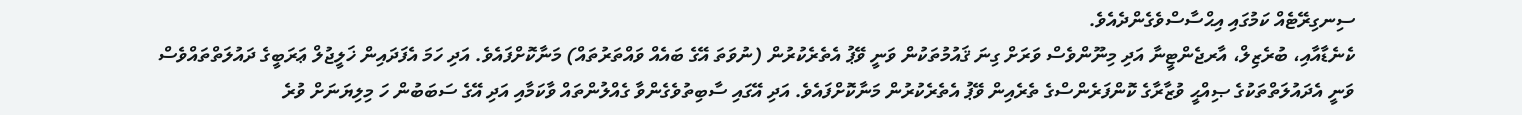ސިނގިރޭޓެއް ކަމުގައި އިޙްސާސްވެގެންދެއެވެ.
ކެނެޑާއާއި، ބުރެޒިލް، އާރޖެންޓީނާ އަދި މިނޫންވެސް ވަރަށް ގިނަ ޤައުމުތަކުން ވަނީ ވޭޕު އެތެރެކުރުން (ނުވަތަ އޭގެ ބައެއް ވައްތަރުތައް) މަނާކޮށްފައެވެ. އަދި ހަމަ އެފަދައިން ޚަލީޖުލް ޢަރަބީގެ ދައުލަތްތައްވެސް ވަނީ އެދައުލަތްތަކުގެ ޞިއްޙީ ވުޒާރާގެ ކޮންފަރެންސްގެ ތެރެއިން ވޭޕު އެތެރެކުރުން މަނާކޮށްފައެވެ. އަދި އޭގައި ސާބިތުވެގެންވާ ގެއްލުންތައް ވާކަމާއި އަދި އޭގެ ސަބަބުން ހަ މިލިޔަނަށް ވުރެ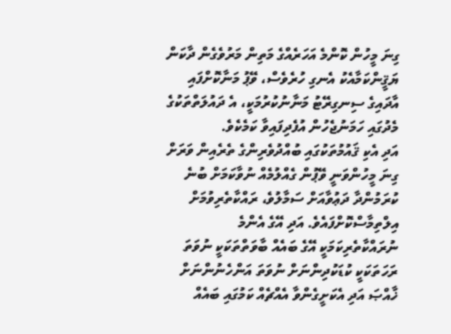ގިނަ މީހުން ކޮންމެ އަހަރެއްގެ މަތިން މަރުވެގެން ދާކަން ޔަޤީންކަމާއެކު އެނގި ހުރެވެސް، ވޭޕު މަނާކޮށްފައި އާދައިގެ ސިނގިރޭޓު މަނާނުކުރުމަކީ، އެ ދައުލަތްތަކުގެ މެދުގައި ހަމަނުޖެހުން އުފެދިފައިވާ ކަމެކެވެ.
އަދި އެކި ޤައުމުތަކުގައި ބުއްދުވެރިންގެ ތެރެއިން ވަރަށް ގިނަ މީހުންވަނީ ވޭޕުން ގެއްލުމެއް ނުވާކަމަށް ބުނެ ކުރަމުންދާ ދަޢުވާއަށް ސަމާލުވެ، ރައްކާތެރިވުމަށް އިލްތިމާސްކޮށްފައެވެ. އަދި އޭގެ އެންމެ ނުރައްކާތެރިކަމަކީ އޭގެ ބައެއް ބާވަތްތަކަކީ ނުވަތަ ރަހަތަކަކީ ކުޑަކުދިންނަށް ނުވަތަ އަންހެނުންނަށް ޚާއްޞަ އަދި އެކަށީގެންވާ އެއްޗެއް ކަމުގައި ބައެއް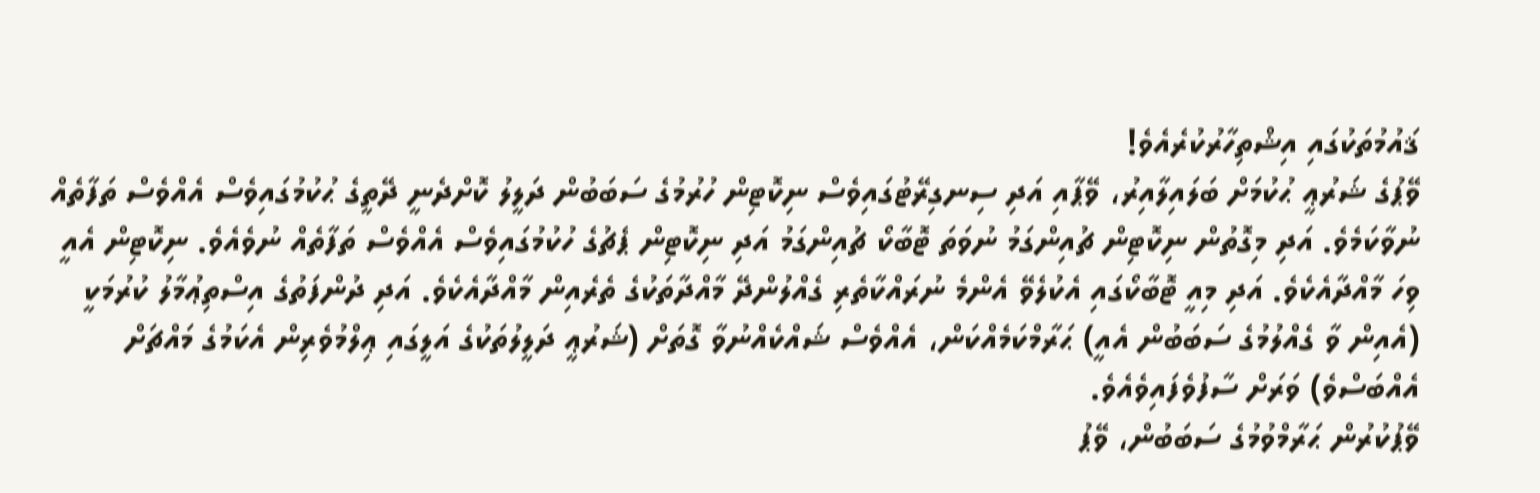ޤައުމުތަކުގައި އިޝްތިހާރުކުރެއެވެ!
ވޭޕުގެ ޝަރުޢީ ޙުކުމަށް ބަލައިލާއިރު، ވޭޕާއި އަދި ސިނގިރޭޓުގައިވެސް ނިކޮޓިން ހުރުމުގެ ސަބަބުން ދަލީލު ކޮށްދެނީ ދޭތީގެ ޙުކުމުގައިވެސް އެއްވެސް ތަފާތެއް ނުވާކަމެވެ. އަދި މިގޮތުން ނިކޮޓިން ޗުއިންގަމު ނުވަތަ ޓޮބާކޯ ޗުއިންގަމު އަދި ނިކޮޓިން ޕެޗުގެ ހުކުމުގައިވެސް އެއްވެސް ތަފާތެއް ނުވެއެވެ. ނިކޮޓިން އެއީ ވިހަ މާއްދާއެކެވެ. އަދި މިއީ ޓޮބާކޯގައި އެކުލެވޭ އެންމެ ނުރައްކާތެރި ގެއްލުންދޭ މާއްދާތަކުގެ ތެރެއިން މާއްދާއެކެވެ. އަދި ދުންފަތުގެ އިސްތިޢުމާލު ކުރުމަކީ (އެއިން ވާ ގެއްލުމުގެ ސަބަބުން އެއީ) ޙަރާމްކަމެއްކަން، އެއްވެސް ޝައްކެއްނުވާ ގޮތަށް (ޝަރުޢީ ދަލީލުތަކުގެ އަލީގައި ޢިލްމުވެރިން އެކަމުގެ މައްޗަށް އެއްބަސްވެ) ވަރަށް ސާފުވެފައިވެއެވެ.
ވޭޕުކުރުން ޙަރާމްވުމުގެ ސަބަބުން، ވޭޕު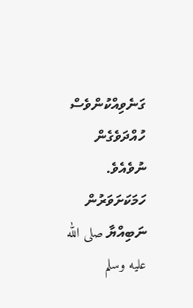ގަނެވިއްކުންވެސް ހުއްދަވެގެން ނުވެއެވެ. ހަމަކަށަވަރުން ނަބިއްޔާ صلى الله عليه وسلم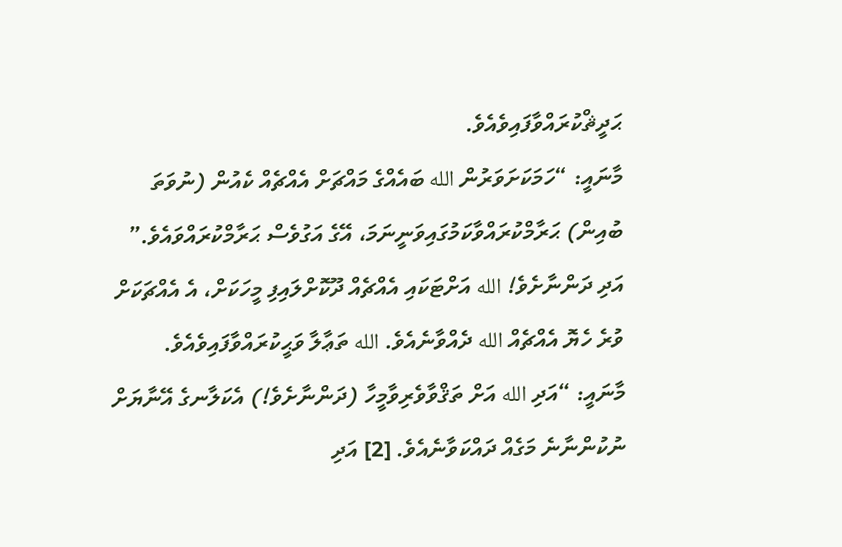ޙަދީޘްކުރައްވާފައިވެއެވެ.
މާނައީ: “ހަމަކަށަވަރުން الله ބައެއްގެ މައްޗަށް އެއްޗެއް ކެއުން (ނުވަތަ ބުއިން) ޙަރާމްކުރައްވާކަމުގައިވަނީނަމަ، އޭގެ އަގުވެސް ޙަރާމްކުރައްވައެވެ.”
އަދި ދަންނާށެވެ! الله އަށްޓަކައި އެއްޗެއް ދޫކޮށްލައިފި މީހަކަށް، އެ އެއްޗަކަށް ވުރެ ހެޔޮ އެއްޗެއް الله ދެއްވާނެއެވެ. الله ތަޢާލާ ވަޙީކުރައްވާފައިވެއެވެ.
މާނައީ: “އަދި الله އަށް ތަޤްވާވެރިވާމީހާ (ދަންނާށެވެ!) އެކަލާނގެ އޭނާޔަށް ނުކުންނާނެ މަގެއް ދައްކަވާނެއެވެ. [2] އަދި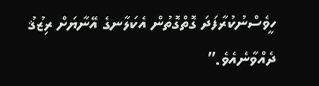ހީވެސްނުކުރާފަދަ ގޮތްގޮތުން އެކަލާނގެ އޭނާޔަށް ރިޒުޤު ދެއްވާނެއެވެ.”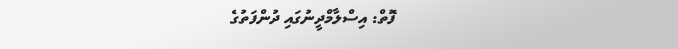ފޮތް: އިސްލާމްދީނުގައި ދުންފަތުގެ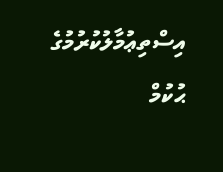އިސްތިޢުމާލުކުރުމުގެ ޙުކުމް